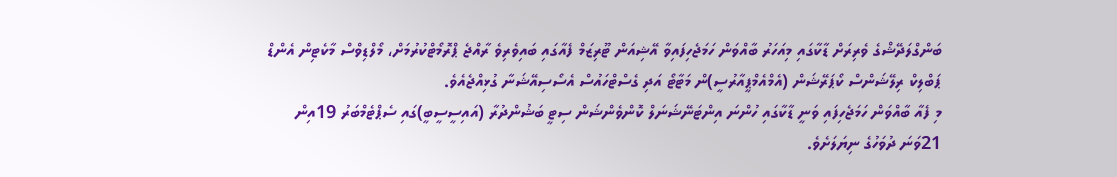ބަންގްލަދޭޝްގެ ވެރިރަށް ޑާކާގައި މިއަހަރު ބާއްވަން ހަމަޖެހިފައިވާ އޭޝިއަން ޓޫރިޒަމް ފެއާގައި ބައިވެރިވެ ރާއްޖެ ޕްރޮމޯޓްކުރުމަށް، މޯލްޑިވްސް މާކެޓިން އެންޑް ޕަބްލިކް ރިލޭޝަންސް ކޯޕަރޭޝަން (އެމްއެމްޕީއާރުސީ)ން މަޓާޓޯ އަދި ގެސްޓްހައުސް އެސޯސިއޭޝަނާ ގުޅިއްޖެއެވެ.
މި ފެއާ ބާއްވަން ހަމަޖެހިފައި ވަނީ ޑާކާގައި ހުންނަ އިންޓަނޭޝަނަލް ކޮންވެންޝަން ސިޓީ ބަޝުންދުރާ (އައިސީސީބީ)ގައި ސެޕްޓެމްބަރު 19އިން 21ވަނަ ދުވަހުގެ ނިޔަލަށެވެ.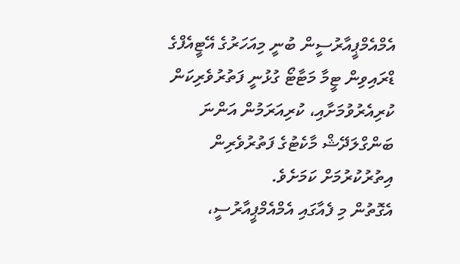އެމްއެމްޕީއާރުސީން ބުނީ މިއަހަރުގެ އޭޓީއެފްގެ ޑްރައިވިން ޓީމާ މަޓާޓޯ ގުޅުނީ ފަތުރުވެރިކަން ކުރިއެރުވުމަށާއި، ކުރިއަރަމުން އަންނަ ބަންގްލަދޭޝް މާކެޓުގެ ފަތުރުވެރިން އިތުރުކުރުމަށް ކަމަށެވެ.
އެގޮތުން މި ފެއާގައި އެމްއެމްޕީއާރުސީ،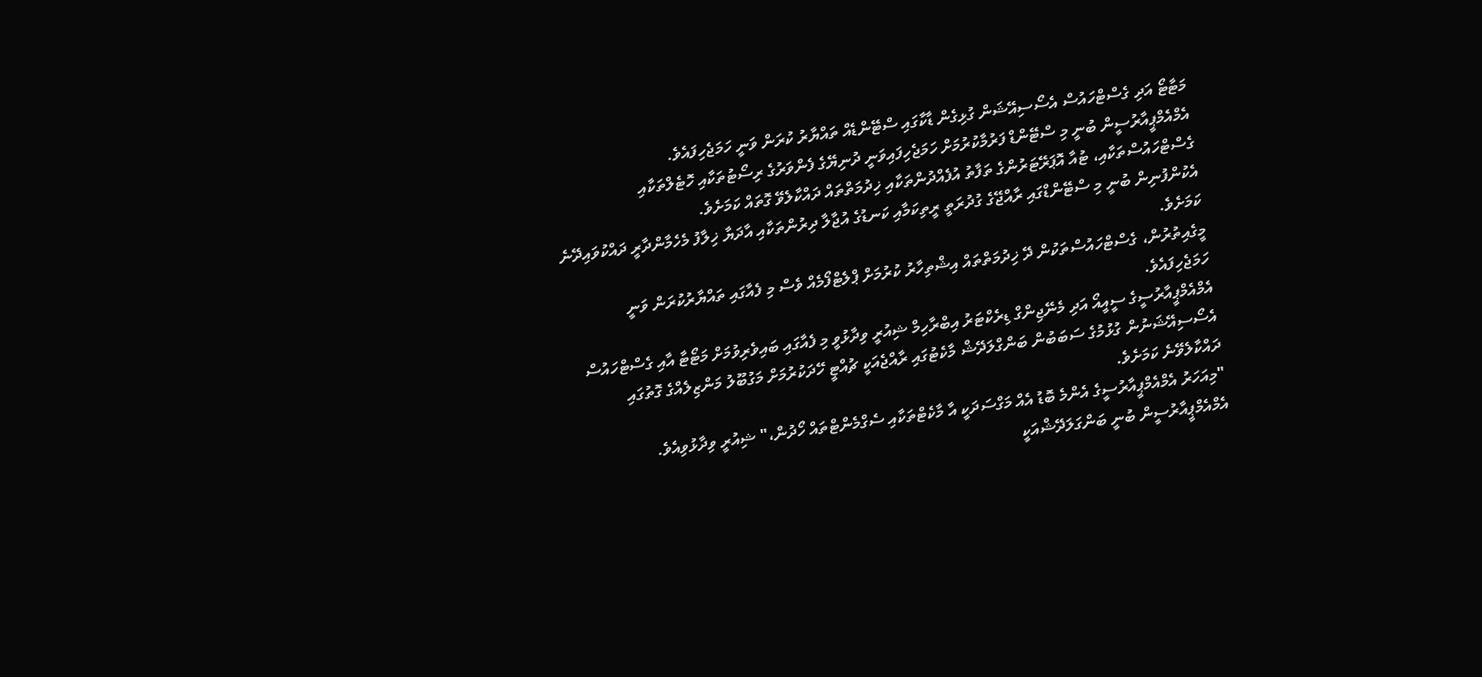މަޓާޓޯ އަދި ގެސްޓްހައުސް އެސޯސިއޭޝަން ގުޅިގެން ޑާކާގައި ސްޓޭންޑެއް ތައްޔާރު ކުރަން ވަނީ ހަމަޖެހިފައެވެ.
އެމްއެމްޕީއާރުސީން ބުނީ މި ސްޓޭންޑް ފަރުމާކުރުމަށް ހަމަޖެހިފައިވަނީ ދުނިޔޭގެ ފެންވަރުގެ ރިސޯޓުތަކާއި ހޮޓެލްތަކާއި ގެސްޓްހައުސްތަކާއި، ޓުއާ އޮޕަރޭޓަރުންގެ ތަފާތު އުފެއްދުންތަކާއި ޚިދުމަތްތައް ދައްކާލެވޭ ގޮތައް ކަމަށެވެ.
އެކުންފުނިން ބުނީ މި ސްޓޭންޑްގައި ރާއްޖޭގެ ގުދުރަތީ ރީތިކަމާއި ކަނޑުގެ އުޖާލާ ދިރުންތަކާއި އާދަޔާ ޚިލާފު މެހެމާންދާރީ ދައްކުވައިދޭނެ ކަމަށެވެ.
މީގެއިތުރުން، ގެސްޓްހައުސްތަކުން ދޭ ޚިދުމަތްތައް އިޝްތިހާރު ކުރުމަށް ޕްލެޓްފޯމެއް ވެސް މި ފެއާގައި ތައްޔާރުކުރަން ވަނީ ހަމަޖެހިފައެވެ.
އެމްއެމްޕީއާރުސީގެ ސީއީއޯ އަދި މެނޭޖިންގް ޑިރެކްޓަރު އިބްރާހިމް ޝިއުރީ ވިދާޅުވީ މި ފެއާގައި ބައިވެރިވުމަށް މަޓޯޓާ އާއި ގެސްޓްހައުސް އެސޯސިއޭޝަނުން ގުޅުމުގެ ސަބަބުން ބަންގްލަދޭޝް މާކެޓުގައި ރާއްޖެއަކީ ޗުއްޓީ ހޭދަކުރުމަށް މަގުބޫލު މަންޒިލެއްގެ ގޮތުގައި ދައްކާލެވޭނެ ކަމަށެވެ.
"މިއަހަރު އެމްއެމްޕީއާރުސީގެ އެންމެ ބޮޑު އެއް މަގްސަދަކީ އާ މާކެޓްތަކާއި ސެގްމެންޓްތައް ހޯދުން،" ޝިއުރީ ވިދާޅުވިއެވެ.
އެމްއެމްޕީއާރުސީން ބުނީ ބަންގަލަދޭޝްއަކީ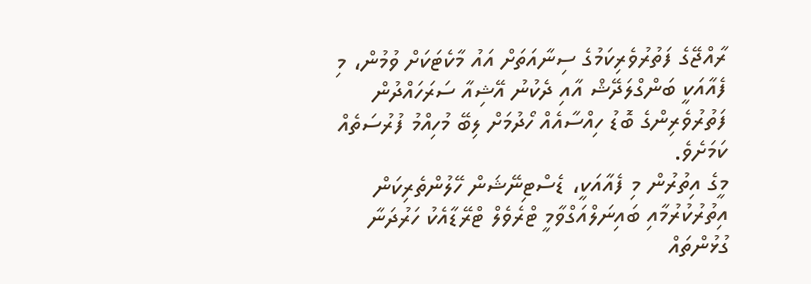ރާއްޖޭގެ ފަތުރުވެރިކަމުގެ ސިނާއަތަށް އައު މާކެޓަކަށް ވުމުން، މި ފެއާއަކީ ބަންގްލަދޭޝް އާއި ދެކުނު އޭޝިއާ ސަރަހައްދުން ފަތުރުވެރިންގެ ބޮޑު ހިއްސާއެއް ހޯދުމަށް ލިބޭ މުހިއްމު ފުރުސަތެއް ކަމަށެވެ.
މީގެ އިތުރުން މި ފެއާއަކީ، ޑެސްޓިނޭޝަން ހޭލުންތެރިކަން އިތުރުކުރުމާއި ބައިނަލްއަގްވާމީ ޓްރެވެލް ޓްރޭޑާއެކު ހަރުދަނާ ގުޅުންތައް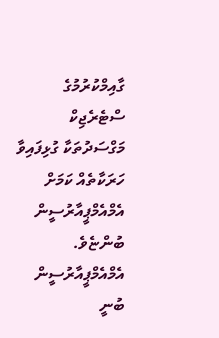ގާއިމްކުރުމުގެ ސްޓެރެޖިކް މަގްސަދުތަކާ ގުޅިފައިވާ ހަރަކާތެއް ކަމަށް އެމްއެމްޕީއާރުސީން ބުންޏެވެ.
އެމްއެމްޕީއާރުސީން ބުނީ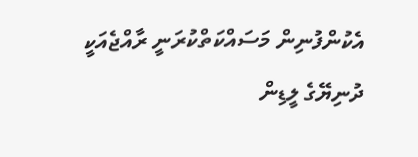އެކުންފުނިން މަސައްކަތްކުރަނީ ރާއްޖެއަކީ ދުނިޔޭގެ ލީޑިން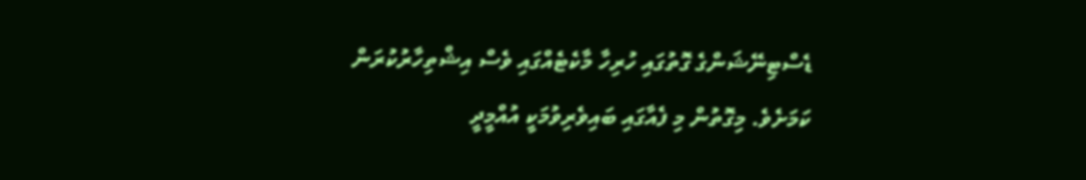ޑެސްޓިނޭޝަންގެ ގޮތުގައި ހުރިހާ މާކެޓެއްގައި ވެސް އިޝްތިހާރުކުރަން ކަމަށެވެ. މިގޮތުން މި ފެއާގައި ބައިވެރިވުމަކީ އުއްމީދީ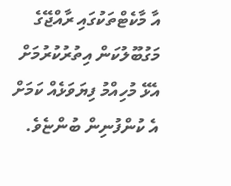އާ މާކެޓްތަކުގައި ރާއްޖޭގެ މަގުބޫލުކަން އިތުރުކުރުމަށް އެޅޭ މުހިއްމު ފިޔަވަޅެއް ކަމަށް އެ ކުންފުނިން ބުންޏެވެ.